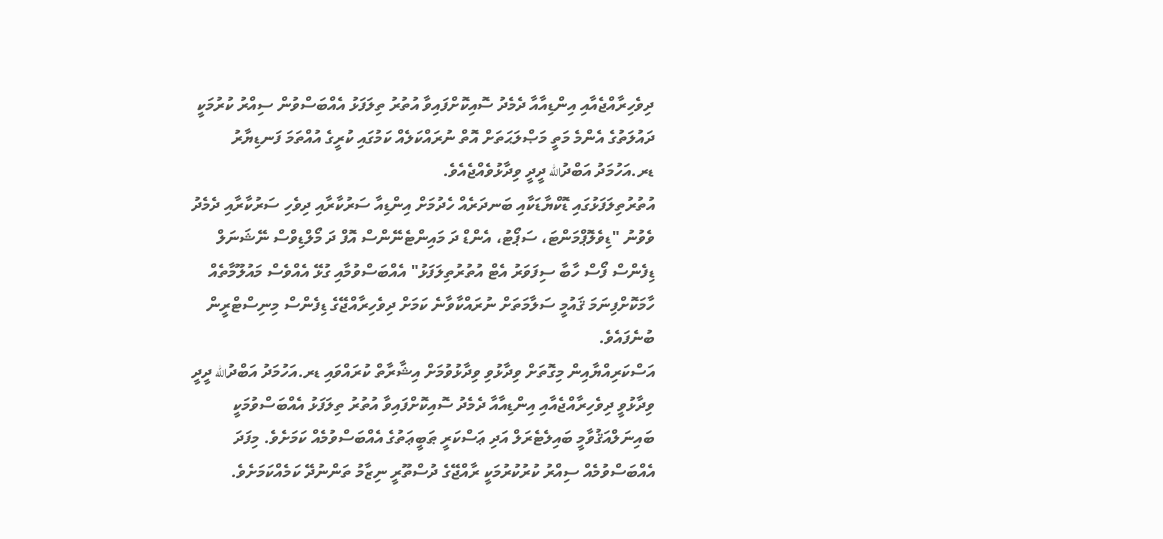ދިވެހިރާއްޖެއާއި އިންޑިއާއާ ދެމެދު ސޮއިކޮށްފައިވާ އުތުރު ތިލަފަޅު އެއްބަސްވުން ސިއްރު ކުރުމަކީ ދައުލަތުގެ އެންމެ މަތީ މަޞްލަޙަތަށް އޮތް ނުރައްކަލެއް ކަމުގައި ކުރީގެ އުއްތަމަ ފަނޑިޔާރު ޑރ.އަހުމަދު އަބްދުالله ދީދީ ވިދާޅުވެއްޖެއެވެ.
އުތުރުތިލަފަޅުގައި ޑޮކްޔާޑަކާއި ބަނދަރެއް ހެދުމަށް އިންޑިއާ ސަރުކާރާއި ދިވެހި ސަރުކާރާއި ދެމެދު ވެވުނު "ޑިވެލޮޕްމަންޓަ، ސަޕޯޓު، އެންޑް ދަ މައިންޓެނޭންސް އޮފް ދަ މޯލްޑިވްސް ނޭޝަނަލް ޑިފެންސް ފޯސް ހާބާ ސިފަވަރު އެޓް އުތުރުތިލަފަޅު" އެއްބަސްވުމާއި ގުޅޭ އެއްވެސް މައުލޫމާތެއް ހާމަކޮށްފިނަމަ ޤައުމީ ސަލާމަތަށް ނުރައްކާވާނެ ކަމަށް ދިވެހިރާއްޖޭގެ ޑިފެންސް މިނިސްޓްރީން ބުނެފައެވެ.
އަސްކަރިއްޔާއިން މިގޮތަށް ވިދާޅުވި ވިދާޅުވުމަށް އިޝާރާތް ކުރައްވައި ޑރ.އަހުމަދު އަބްދުالله ދީދީ ވިދާޅުވީ ދިވެހިރާއްޖެއާއި އިންޑިއާއާ ދެމެދު ސޮއިކޮށްފައިވާ އުތުރު ތިލަފަޅު އެއްބަސްވުމަކީ ބައިނަލްއަޤުވާމީ ބައިލެޓެރަލް އަދި ޢަސްކަރީ ޠަބީޢަތުގެ އެއްބަސްވުމެއް ކަމަށެވެ. މިފަދަ އެއްބަސްވުމެއް ސިއްރު ކުރުކުރުމަކީ ރާއްޖޭގެ ދުސްތޫރީ ނިޒާމު ތަންނުދޭ ކަމެއްކަމަށެވެ.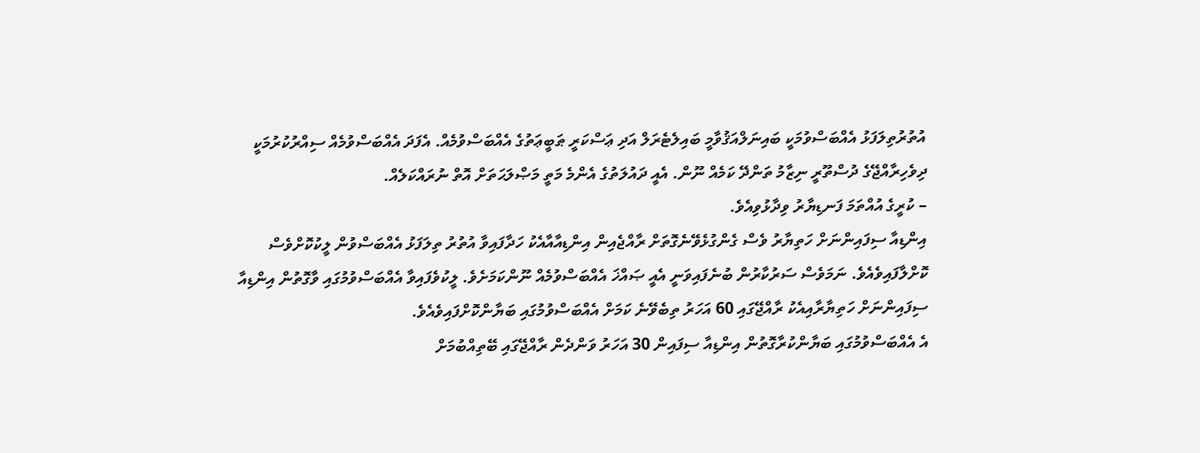އުތުރުތިލަފަޅު އެއްބަސްވުމަކީ ބައިނަލްއަޤުވާމީ ބައިލެޓެރަލް އަދި ޢަސްކަރީ ޠަބީޢަތުގެ އެއްބަސްވުމެއް. އެފަދަ އެއްބަސްވުމެއް ސިއްރުކުރުމަކީ ދިވެހިރާއްޖޭގެ ދުސްތޫރީ ނިޒާމު ތަންދޭ ކަމެއް ނޫން. އެއީ ދައުލަތުގެ އެންމެ މަތީ މަޞްލަޙަތަށް އޮތް ނުރައްކަލެއް.
– ކުރީގެ އުއްތަމަ ފަނޑިޔާރު ވިދާޅުވިއެވެ.
އިންޑިއާ ސިފައިންނަށް ހަތިޔާރު ވެސް ގެންގުޅެވޭނެގޮތަށް ރާއްޖެއިން އިންޑިއާއާއެކު ހަދާފައިވާ އުތުރު ތިލަފަޅު އެއްބަސްވުން ލީކުކޮށްވެސް ކޮށްލާފައިވެއެވެ. ނަމަވެސް ސަރުކާރުން ބުނެފައިވަނީ އެއީ ޞައްޚަ އެއްބަސްވުމެއް ނޫންކަމަށެވެ. ލީކުވެފައިވާ އެއްބަސްވުމުގައި ވާގޮތުން އިންޑިއާ ސިފައިންނަށް ހަތިޔާރާއިއެކު ރާއްޖޭގައި 60 އަހަރު ތިބެވޭނެ ކަމަށް އެއްބަސްވުމުގައި ބަޔާންކޮށްފައިވެއެވެ.
އެ އެއްބަސްވުމުގައި ބަޔާންކުރާގޮތުން އިންޑިއާ ސިފައިން 30 އަހަރު ވަންދެން ރާއްޖޭގައި ބޭތިއްބުމަށް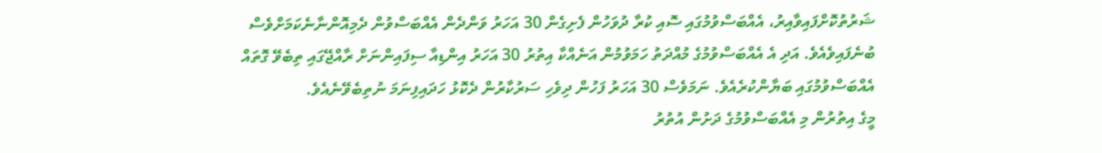ޝަރުތުކޮށްފައިވާއިރު، އެއްބަސްވުމުގައި ސޮއި ކުރާ ދުވަހުން ފެށިގެން 30 އަހަރު ވަންދެން އެއްބަސްވުން ދެމިއޮންނާނެކަމަށްވެސް ބުނެފައިވެއެވެ. އަދި އެ އެއްބަސްވުމުގެ މުއްދަތު ހަމަވުމުން އަނެއްކާ އިތުރު 30 އަހަރު އިންޑިއާ ސިފައިންނަށް ރާއްޖޭގައި ތިބެވޭ ގޮތައް އެއްބަސްވުމުގައި ބަޔާންކުރެއެވެ. ނަމަވެސް 30 އަހަރު ފަހުން ދިވެހި ސަރުކާރުން ދެކޮޅު ހަދައިފިނަމަ ނުތިބެވޭނެއެވެ.
މީގެ އިތުރުން މި އެއްބަސްވުމުގެ ދަށުން އުތުރު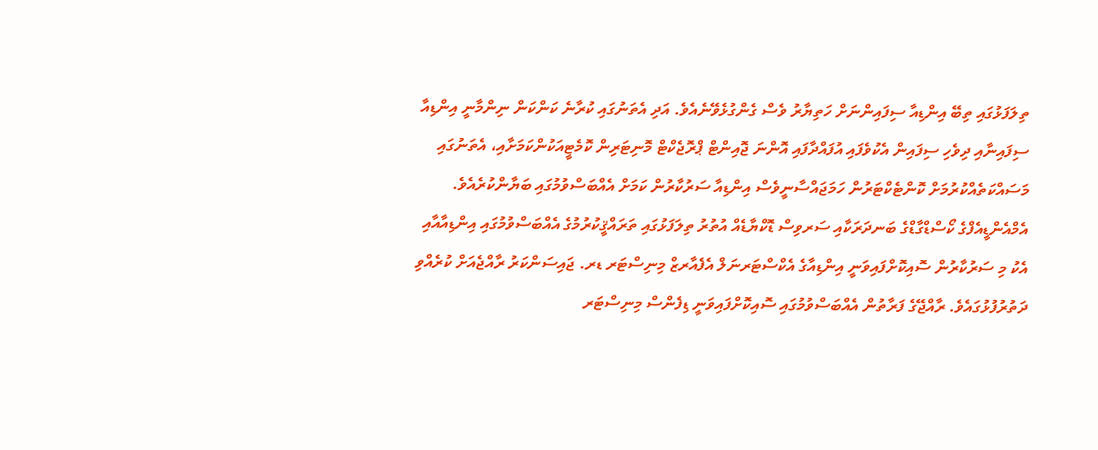ތިލަފަޅުގައި ތިބޭ އިންޑިއާ ސިފައިންނަށް ހަތިޔާރު ވެސް ގެންގުޅެވޭނެއެވެ. އަދި އެތަނުގައި ކުރާނެ ކަންކަން ނިންމާނީ އިންޑިއާ ސިފައިނާއި ދިވެހި ސިފައިން އެކުވެފައި އުފައްދާފައި އޮންނަ ޖޮއިންޓް ޕްރޮޖެކްޓް މޮނިޓަރިން ކޮމެޓީއަކުންކަމަށާއި، އެތަނުގައި މަސައްކަތެއްކުރުމަށް ކޮންޓެކްޓަރުން ހަމަޖައްސާނީވެސް އިންޑިއާ ސަރުކާރުން ކަމަށް އެއްބަސްވުމުގައި ބަޔާންކުރެއެވެ.
އެމްއެންޑީއެފްގެ ކޯސްޑްގާޑްގެ ބަނދަރަކާއި ސަރވިސް ޑޮކްޔާޑެއް އުތުރު ތިލަފަޅުގައި ތަރައްޤީކުރުމުގެ އެއްބަސްވުމުގައި އިންޑިއާއާއި އެކު މި ސަރުކާރުން ސޮއިކޮށްފައިވަނީ އިންޑިއާގެ އެކްސްޓަރނަލް އެފެއާރޒް މިނިސްޓަރ ޑރ. ޖައިސަންކަރު ރާއްޖެއަށް ކުރެއްވި ދަތުރުފުޅުގައެވެ. ރާއްޖޭގެ ފަރާތުން އެއްބަސްވުމުގައި ސޮއިކޮށްފައިވަނީ ޑިފެންސް މިނިސްޓަރ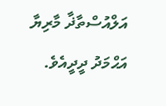އަލްއުސްތާޛާ މާރިޔާ އަޙްމަދު ދީދީއެވެ.